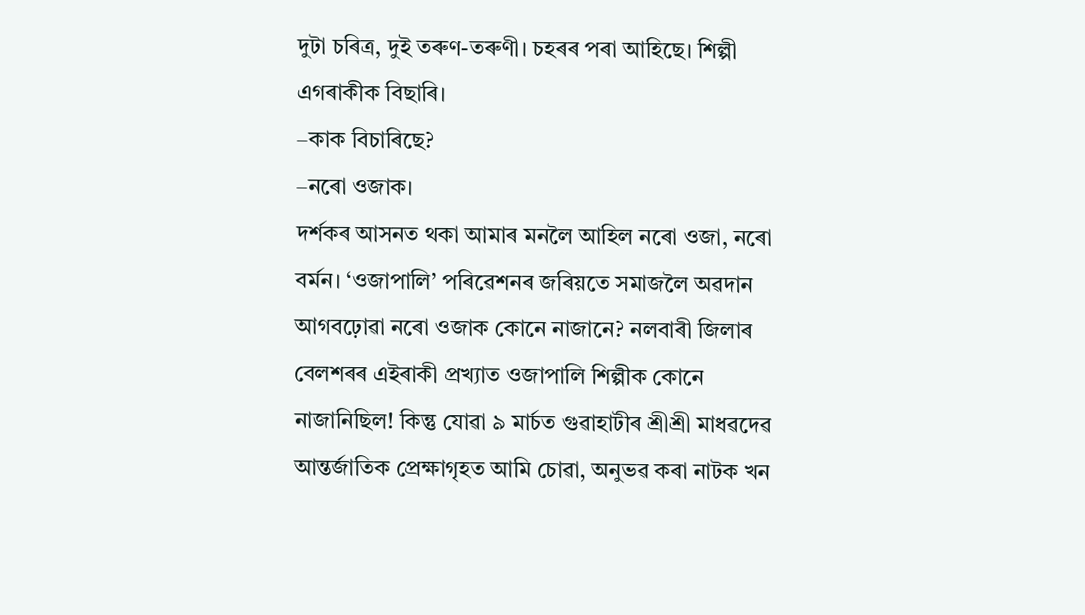দুটা চৰিত্ৰ, দুই তৰুণ-তৰুণী। চহৰৰ পৰা আহিছে। শিল্পী এগৰাকীক বিছাৰি।
–কাক বিচাৰিছে?
–নৰো ওজাক।
দৰ্শকৰ আসনত থকা আমাৰ মনলৈ আহিল নৰো ওজা, নৰো বৰ্মন। ‘ওজাপালি’ পৰিৱেশনৰ জৰিয়তে সমাজলৈ অৱদান আগবঢ়োৱা নৰো ওজাক কোনে নাজানে? নলবাৰী জিলাৰ বেলশৰৰ এইৰাকী প্ৰখ্যাত ওজাপালি শিল্পীক কোনে নাজানিছিল! কিন্তু যোৱা ৯ মাৰ্চত গুৱাহাটীৰ শ্রীশ্রী মাধৱদেৱ আন্তর্জাতিক প্রেক্ষাগৃহত আমি চোৱা, অনুভৱ কৰা নাটক খন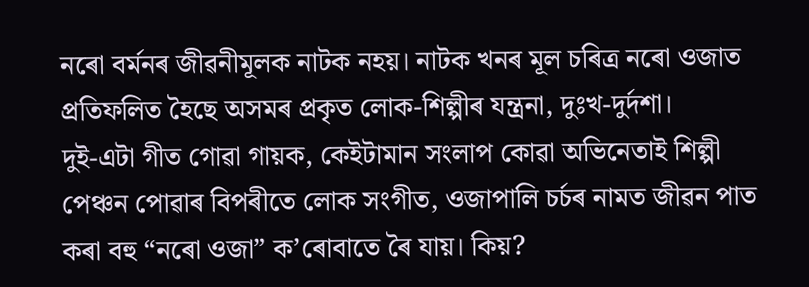নৰো বৰ্মনৰ জীৱনীমূলক নাটক নহয়। নাটক খনৰ মূল চৰিত্ৰ নৰো ওজাত প্ৰতিফলিত হৈছে অসমৰ প্ৰকৃত লোক-শিল্পীৰ যন্ত্ৰনা, দুঃখ-দুর্দশা।
দুই-এটা গীত গোৱা গায়ক, কেইটামান সংলাপ কোৱা অভিনেতাই শিল্পী পেঞ্চন পোৱাৰ বিপৰীতে লোক সংগীত, ওজাপালি চৰ্চৰ নামত জীৱন পাত কৰা বহু “নৰো ওজা” ক’ৰোবাতে ৰৈ যায়। কিয়?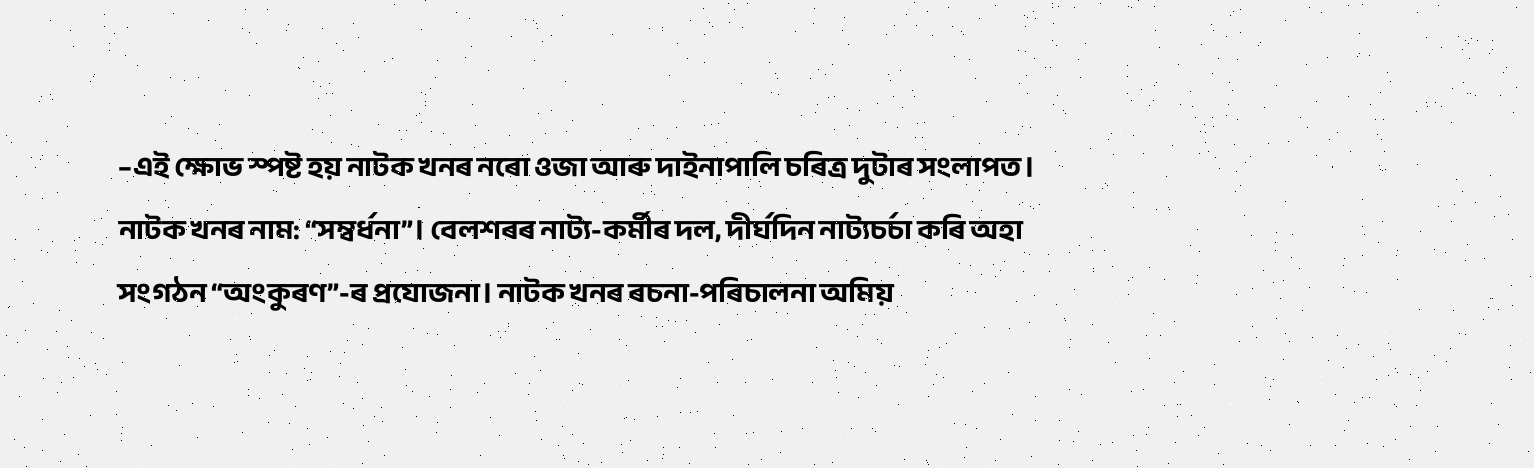–এই ক্ষোভ স্পষ্ট হয় নাটক খনৰ নৰো ওজা আৰু দাইনাপালি চৰিত্ৰ দুটাৰ সংলাপত।
নাটক খনৰ নাম: “সম্বৰ্ধনা”। বেলশৰৰ নাট্য-কৰ্মীৰ দল, দীৰ্ঘদিন নাট্যচৰ্চা কৰি অহা সংগঠন “অংকুৰণ”-ৰ প্ৰযোজনা। নাটক খনৰ ৰচনা-পৰিচালনা অমিয়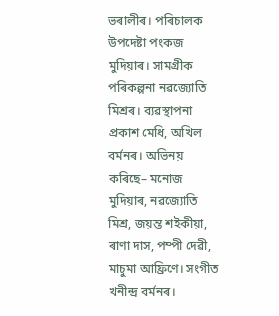ভৰালীৰ। পৰিচালক উপদেষ্টা পংকজ মুদিয়াৰ। সামগ্রীক পৰিকল্পনা নৱজ্যোতি মিশ্রৰ। ব্যৱস্থাপনা প্রকাশ মেধি, অখিল বর্মনৰ। অভিনয় কৰিছে– মনোজ মুদিয়াৰ, নৱজ্যোতি মিশ্র, জয়ন্ত শইকীয়া, ৰাণা দাস, পম্পী দেৱী, মাচুমা আফ্রিণে। সংগীত খনীন্দ্র বর্মনৰ।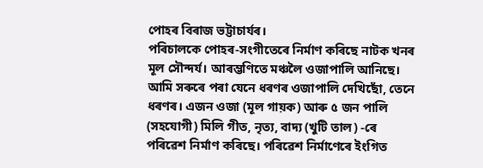পোহৰ বিৰাজ ভট্টাচার্যৰ।
পৰিচালকে পোহৰ-সংগীতেৰে নিৰ্মাণ কৰিছে নাটক খনৰ মূল সৌন্দৰ্য। আৰম্ভণিতে মঞ্চলৈ ওজাপালি আনিছে। আমি সৰুৰে পৰা যেনে ধৰণৰ ওজাপালি দেখিছোঁ, তেনে ধৰণৰ। এজন ওজা (মূল গায়ক) আৰু ৫ জন পালি (সহযোগী) মিলি গীত, নৃত্য, বাদ্য (খুটি তাল) -ৰে পৰিৱেশ নিৰ্মাণ কৰিছে। পৰিৱেশ নিৰ্মাণেৰে ইংগিত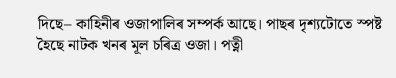দিছে– কাহিনীৰ ওজাপালিৰ সম্পৰ্ক আছে। পাছৰ দৃশ্যটোতে স্পষ্ট হৈছে নাটক খনৰ মূল চৰিত্ৰ ওজা। পত্নী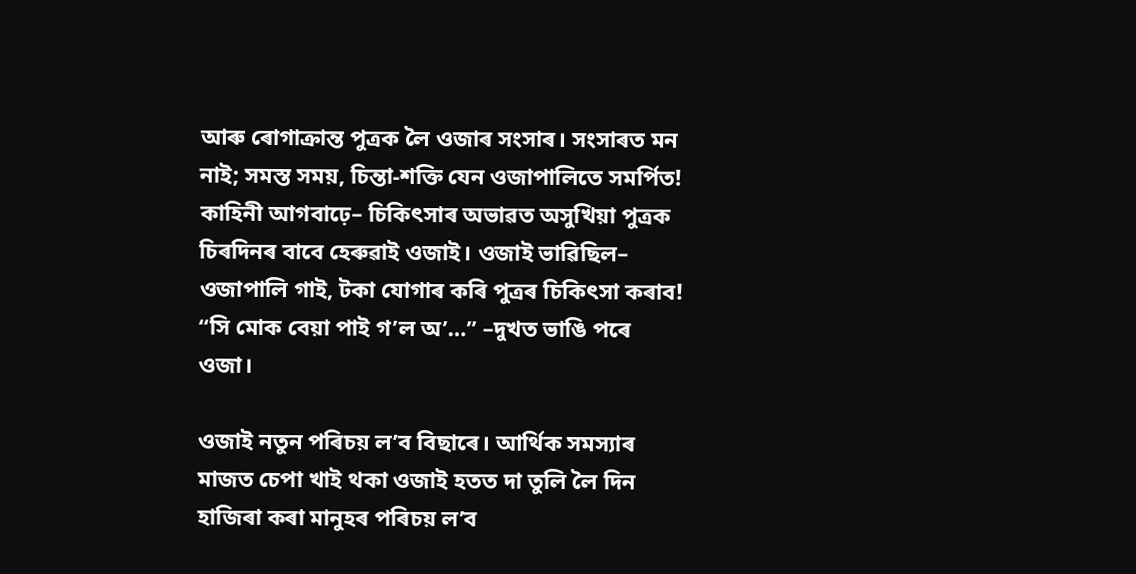আৰু ৰোগাক্ৰান্ত পুত্ৰক লৈ ওজাৰ সংসাৰ। সংসাৰত মন নাই; সমস্ত সময়, চিন্তা-শক্তি যেন ওজাপালিতে সমৰ্পিত! কাহিনী আগবাঢ়ে– চিকিৎসাৰ অভাৱত অসুখিয়া পুত্ৰক চিৰদিনৰ বাবে হেৰুৱাই ওজাই। ওজাই ভাৱিছিল– ওজাপালি গাই, টকা যোগাৰ কৰি পুত্ৰৰ চিকিৎসা কৰাব! “সি মোক বেয়া পাই গ’ল অ’…” –দুখত ভাঙি পৰে ওজা।

ওজাই নতুন পৰিচয় ল’ব বিছাৰে। আৰ্থিক সমস্যাৰ মাজত চেপা খাই থকা ওজাই হতত দা তুলি লৈ দিন হাজিৰা কৰা মানুহৰ পৰিচয় ল’ব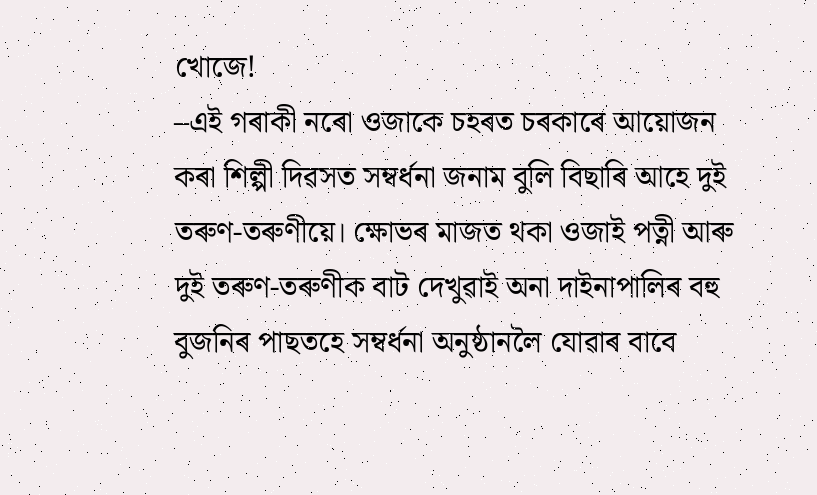খোজে!
–এই গৰাকী নৰো ওজাকে চহৰত চৰকাৰে আয়োজন কৰা শিল্পী দিৱসত সম্বৰ্ধনা জনাম বুলি বিছাৰি আহে দুই তৰুণ-তৰুণীয়ে। ক্ষোভৰ মাজত থকা ওজাই পত্নী আৰু দুই তৰুণ-তৰুণীক বাট দেখুৱাই অনা দাইনাপালিৰ বহু বুজনিৰ পাছতহে সম্বৰ্ধনা অনুষ্ঠানলৈ যোৱাৰ বাবে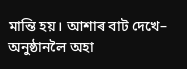মান্তি হয়। আশাৰ বাট দেখে– অনুষ্ঠানলৈ অহা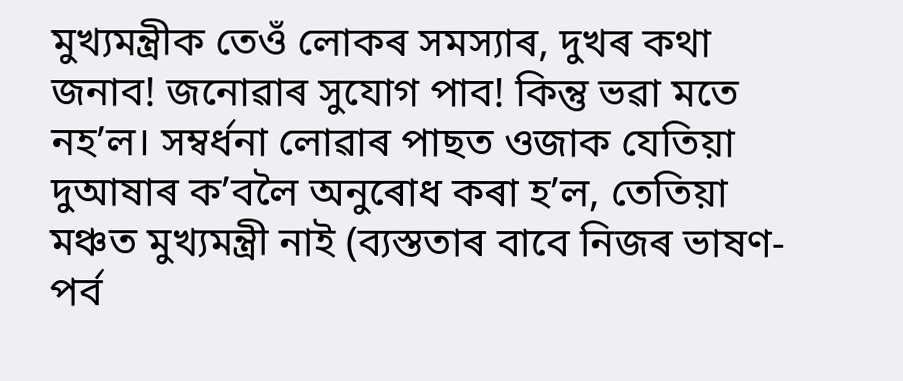মুখ্যমন্ত্ৰীক তেওঁ লোকৰ সমস্যাৰ, দুখৰ কথা জনাব! জনোৱাৰ সুযোগ পাব! কিন্তু ভৱা মতে নহ’ল। সম্বৰ্ধনা লোৱাৰ পাছত ওজাক যেতিয়া দুআষাৰ ক’বলৈ অনুৰোধ কৰা হ’ল, তেতিয়া মঞ্চত মুখ্যমন্ত্ৰী নাই (ব্যস্ততাৰ বাবে নিজৰ ভাষণ-পৰ্ব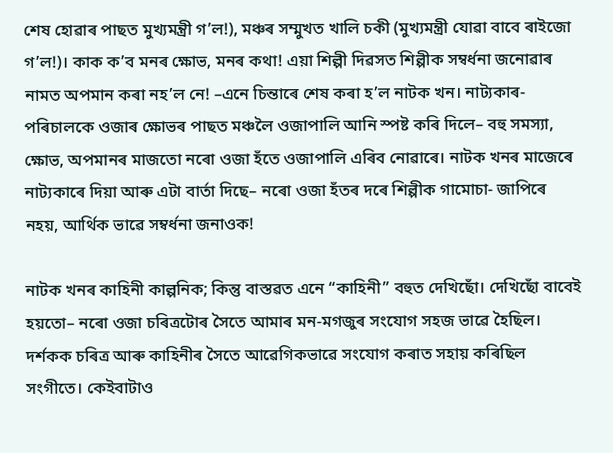শেষ হোৱাৰ পাছত মুখ্যমন্ত্ৰী গ’ল!), মঞ্চৰ সম্মুখত খালি চকী (মুখ্যমন্ত্ৰী যোৱা বাবে ৰাইজো গ’ল!)। কাক ক’ব মনৰ ক্ষোভ, মনৰ কথা! এয়া শিল্পী দিৱসত শিল্পীক সম্বৰ্ধনা জনোৱাৰ নামত অপমান কৰা নহ’ল নে! –এনে চিন্তাৰে শেষ কৰা হ’ল নাটক খন। নাট্যকাৰ-পৰিচালকে ওজাৰ ক্ষোভৰ পাছত মঞ্চলৈ ওজাপালি আনি স্পষ্ট কৰি দিলে– বহু সমস্যা, ক্ষোভ, অপমানৰ মাজতো নৰো ওজা হঁতে ওজাপালি এৰিব নোৱাৰে। নাটক খনৰ মাজেৰে নাট্যকাৰে দিয়া আৰু এটা বাৰ্তা দিছে– নৰো ওজা হঁতৰ দৰে শিল্পীক গামোচা- জাপিৰে নহয়, আৰ্থিক ভাৱে সম্বৰ্ধনা জনাওক!

নাটক খনৰ কাহিনী কাল্পনিক; কিন্তু বাস্তৱত এনে “কাহিনী” বহুত দেখিছোঁ। দেখিছোঁ বাবেই হয়তো– নৰো ওজা চৰিত্ৰটোৰ সৈতে আমাৰ মন-মগজুৰ সংযোগ সহজ ভাৱে হৈছিল। দৰ্শকক চৰিত্ৰ আৰু কাহিনীৰ সৈতে আৱেগিকভাৱে সংযোগ কৰাত সহায় কৰিছিল সংগীতে। কেইবাটাও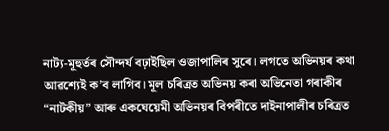নাট্য-মূহুৰ্তৰ সৌন্দৰ্য বঢ়াইছিল ওজাপালিৰ সুৰে। লগতে অভিনয়ৰ কথা আৱশ্যেই ক’ব লাগিব। মূল চৰিত্ৰত অভিনয় কৰা অভিনেতা গৰাকীৰ “নাটকীয়” আৰু একঘেয়েমী অভিনয়ৰ বিপৰীতে দাইনাপালীৰ চৰিত্ৰত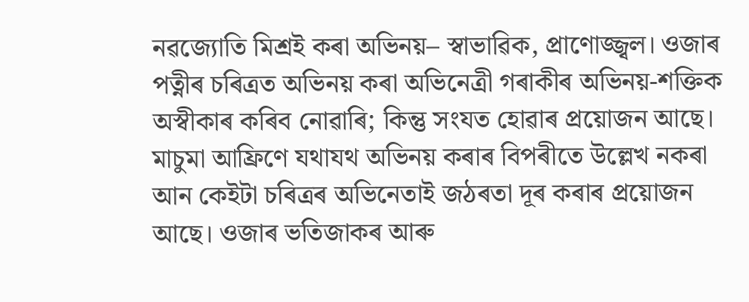নৱজ্যোতি মিশ্রই কৰা অভিনয়– স্বাভাৱিক, প্রাণোজ্জ্বল। ওজাৰ পত্নীৰ চৰিত্ৰত অভিনয় কৰা অভিনেত্ৰী গৰাকীৰ অভিনয়-শক্তিক অস্বীকাৰ কৰিব নোৱাৰি; কিন্তু সংযত হোৱাৰ প্ৰয়োজন আছে। মাচুমা আফ্রিণে যথাযথ অভিনয় কৰাৰ বিপৰীতে উল্লেখ নকৰা আন কেইটা চৰিত্ৰৰ অভিনেতাই জঠৰতা দূৰ কৰাৰ প্ৰয়োজন আছে। ওজাৰ ভতিজাকৰ আৰু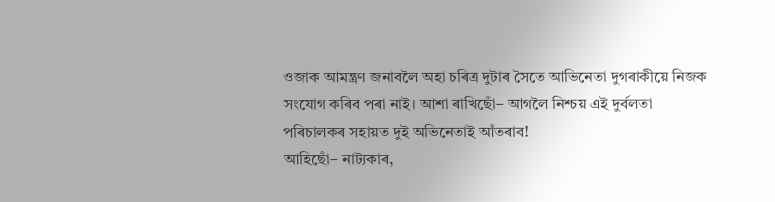ওজাক আমন্ত্ৰণ জনাবলৈ অহা চৰিত্ৰ দুটাৰ সৈতে আভিনেতা দুগৰাকীয়ে নিজক সংযোগ কৰিব পৰা নাই। আশা ৰাখিছোঁ– আগলৈ নিশ্চয় এই দুৰ্বলতা পৰিচালকৰ সহায়ত দুই অভিনেতাই আঁতৰাব!
আহিছোঁ– নাট্যকাৰ,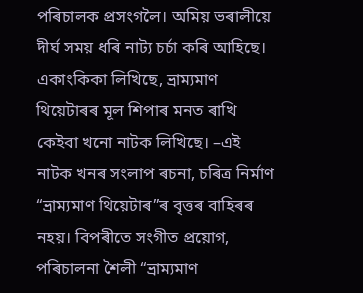পৰিচালক প্ৰসংগলৈ। অমিয় ভৰালীয়ে দীৰ্ঘ সময় ধৰি নাট্য চৰ্চা কৰি আহিছে। একাংকিকা লিখিছে, ভ্ৰাম্যমাণ থিয়েটাৰৰ মূল শিপাৰ মনত ৰাখি কেইবা খনো নাটক লিখিছে। –এই নাটক খনৰ সংলাপ ৰচনা, চৰিত্ৰ নিৰ্মাণ “ভ্ৰাম্যমাণ থিয়েটাৰ”ৰ বৃত্তৰ বাহিৰৰ নহয়। বিপৰীতে সংগীত প্ৰয়োগ, পৰিচালনা শৈলী “ভ্ৰাম্যমাণ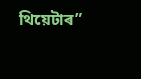থিয়েটাৰ”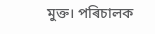মুক্ত। পৰিচালক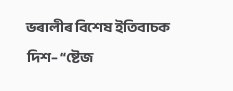ভৰালীৰ বিশেষ ইতিবাচক দিশ– “ষ্টেজ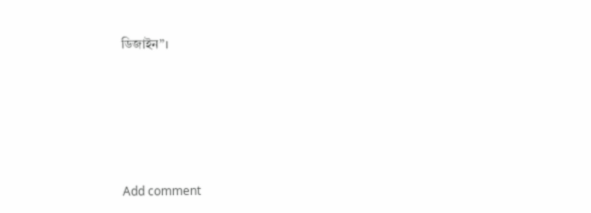ডিজাইন”।







Add comment